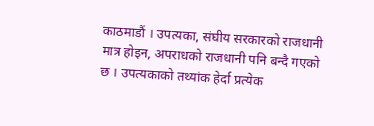काठमाडौं । उपत्यका, संघीय सरकारको राजधानी मात्र होइन, अपराधको राजधानी पनि बन्दै गएको छ । उपत्यकाको तथ्यांक हेर्दा प्रत्येक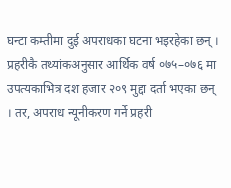घन्टा कम्तीमा दुई अपराधका घटना भइरहेका छन् । प्रहरीकै तथ्यांकअनुसार आर्थिक वर्ष ०७५–०७६ मा उपत्यकाभित्र दश हजार २०९ मुद्दा दर्ता भएका छन् । तर, अपराध न्यूनीकरण गर्ने प्रहरी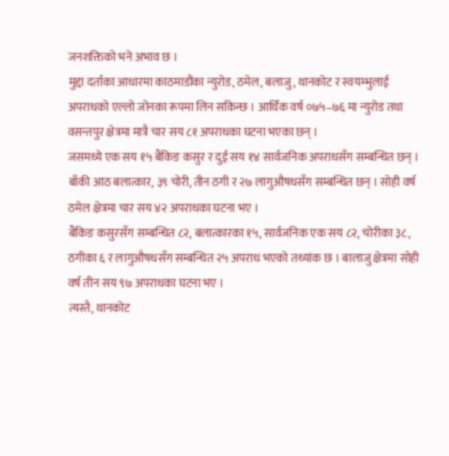जनशक्तिको भने अभाव छ ।
मुद्दा दर्ताका आधारमा काठमाडौंका न्युरोड, ठमेल, बलाजु, थानकोट र स्वयम्भुलाई अपराधको एल्लो जोनका रूपमा लिन सकिन्छ । आर्थिक वर्ष ०७५–७६ मा न्युरोड तथा वसन्तपुर क्षेत्रमा मात्रै चार सय ८१ अपराधका घटना भएका छन् ।
जसमध्ये एक सय १५ बैंकिङ कसुर र दुई सय १४ सार्वजनिक अपराधसँग सम्बन्धित छन् । बाँकी आठ बलात्कार, ३९ चोरी, तीन ठगी र २७ लागुऔषधसँग सम्बन्धित छन् । सोही वर्ष ठमेल क्षेत्रमा चार सय ४२ अपराधका घटना भए ।
बैंकिङ कसुरसँग सम्बन्धित ८२, बलात्कारका १५, सार्वजनिक एक सय ८२, चोरीका ३८, ठगीका ६ र लागुऔषधसँग सम्बन्धित २५ अपराध भएको तथ्यांक छ । बालाजु क्षेत्रमा सोही वर्ष तीन सय ९७ अपराधका घटना भए ।
त्यस्तै, थानकोट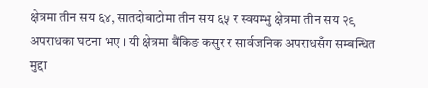क्षेत्रमा तीन सय ६४, सातदोबाटोमा तीन सय ६५ र स्वयम्भु क्षेत्रमा तीन सय २९ अपराधका घटना भए । यी क्षेत्रमा बैंकिङ कसुर र सार्वजनिक अपराधसँग सम्बन्धित मुद्दा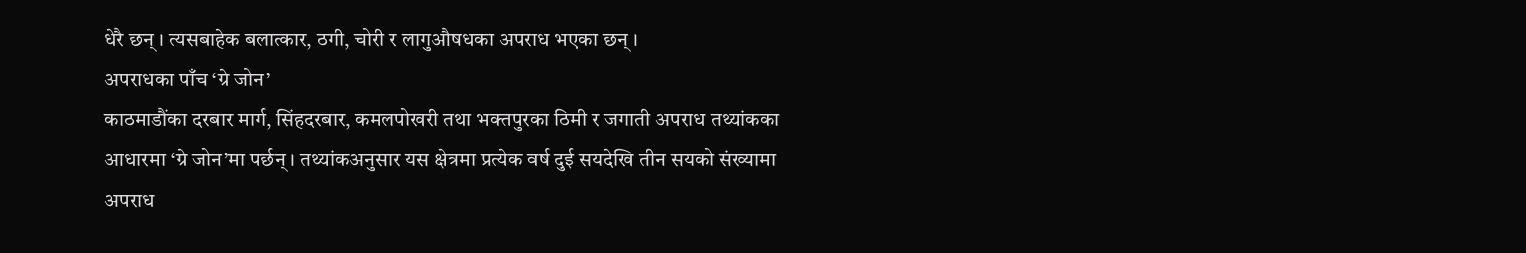धेरै छन् । त्यसबाहेक बलात्कार, ठगी, चोरी र लागुऔषधका अपराध भएका छन् ।
अपराधका पाँच ‘ग्रे जोन’
काठमाडौंका दरबार मार्ग, सिंहदरबार, कमलपोखरी तथा भक्तपुरका ठिमी र जगाती अपराध तथ्यांकका आधारमा ‘ग्रे जोन’मा पर्छन् । तथ्यांकअनुसार यस क्षेत्रमा प्रत्येक वर्ष दुई सयदेखि तीन सयको संख्यामा अपराध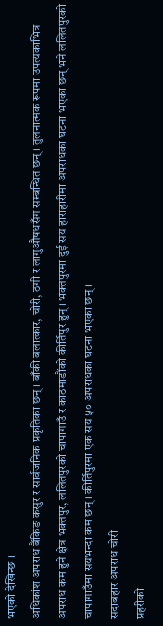भएको देखिन्छ ।
अधिकांश अपराध बैंकिङ कसुर र सार्वजनिक प्रकृतिका छन् । बाँकी बलात्कार, चोरी, ठगी र लागुऔषधसँग सम्बन्धित छन् । तुलनात्मक रूपमा उपत्यकाभित्र अपराध कम हुने क्षेत्र भक्तपुर, ललितपुरको चापागाउँ र काठमाडौंको कीर्तिपुर हुन् । भक्तपुरमा दुई सय हाराहारीमा अपराधका घटना भएका छन् भने ललितपुरको चापागाउँमा सयभन्दा कम छन् । कीर्तिपुरमा एक सय ५० अपराधका घटना भएका छन् ।
सदाबहार अपराध चोरी
प्रहरीको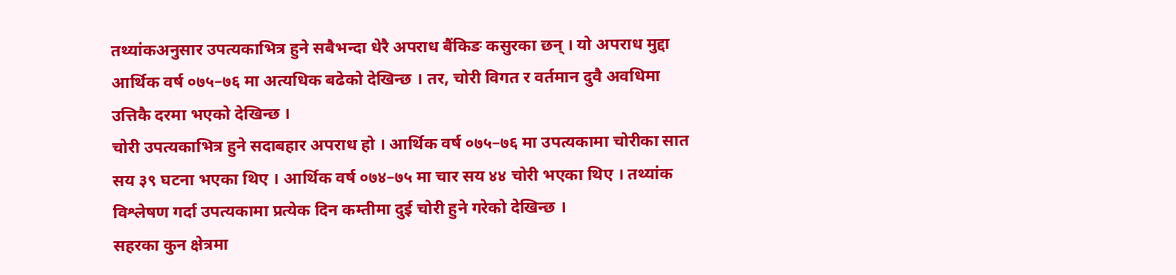तथ्यांकअनुसार उपत्यकाभित्र हुने सबैभन्दा धेरै अपराध बैंकिङ कसुरका छन् । यो अपराध मुद्दा आर्थिक वर्ष ०७५–७६ मा अत्यधिक बढेको देखिन्छ । तर, चोरी विगत र वर्तमान दुवै अवधिमा उत्तिकै दरमा भएको देखिन्छ ।
चोरी उपत्यकाभित्र हुने सदाबहार अपराध हो । आर्थिक वर्ष ०७५–७६ मा उपत्यकामा चोरीका सात सय ३९ घटना भएका थिए । आर्थिक वर्ष ०७४–७५ मा चार सय ४४ चोरी भएका थिए । तथ्यांक विश्लेषण गर्दा उपत्यकामा प्रत्येक दिन कम्तीमा दुई चोरी हुने गरेको देखिन्छ ।
सहरका कुन क्षेत्रमा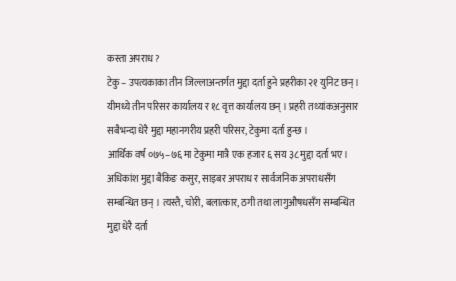कस्ता अपराध ?
टेकु – उपत्यकाका तीन जिल्लाअन्तर्गत मुद्दा दर्ता हुने प्रहरीका २१ युनिट छन् । यीमध्ये तीन परिसर कार्यालय र १८ वृत्त कार्यालय छन् । प्रहरी तथ्यांकअनुसार सबैभन्दा धेरै मुद्दा महानगरीय प्रहरी परिसर, टेकुमा दर्ता हुन्छ ।
आर्थिक वर्ष ०७५–७६ मा टेकुमा मात्रै एक हजार ६ सय ३८ मुद्दा दर्ता भए । अधिकांश मुद्दा बैंकिङ कसुर, साइबर अपराध र सार्वजनिक अपराधसँग सम्बन्धित छन् । त्यस्तै, चोरी, बलात्कार, ठगी तथा लागुऔषधसँग सम्बन्धित मुद्दा धेरै दर्ता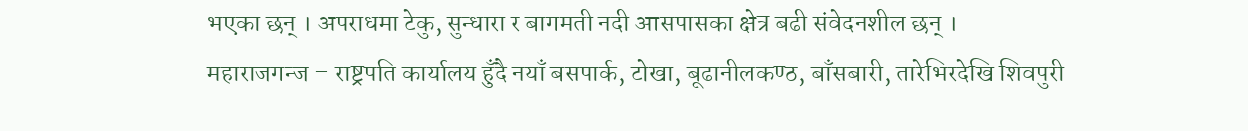भएका छन् । अपराधमा टेकु, सुन्धारा र बागमती नदी आसपासका क्षेत्र बढी संवेदनशील छन् ।
महाराजगन्ज – राष्ट्रपति कार्यालय हुँदै नयाँ बसपार्क, टोखा, बूढानीलकण्ठ, बाँसबारी, तारेभिरदेखि शिवपुरी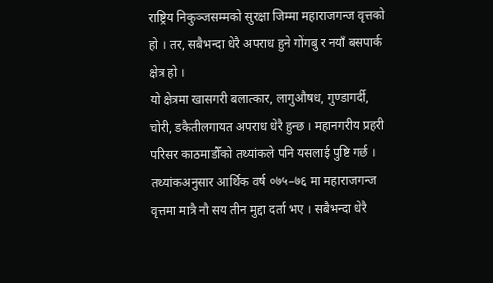राष्ट्रिय निकुञ्जसम्मको सुरक्षा जिम्मा महाराजगन्ज वृत्तको हो । तर, सबैभन्दा धेरै अपराध हुने गोंगबु र नयाँ बसपार्क क्षेत्र हो ।
यो क्षेत्रमा खासगरी बलात्कार, लागुऔषध, गुण्डागर्दी, चोरी, डकैतीलगायत अपराध धेरै हुन्छ । महानगरीय प्रहरी परिसर काठमाडौँको तथ्यांकले पनि यसलाई पुष्टि गर्छ । तथ्यांकअनुसार आर्थिक वर्ष ०७५–७६ मा महाराजगन्ज वृत्तमा मात्रै नौ सय तीन मुद्दा दर्ता भए । सबैभन्दा धेरै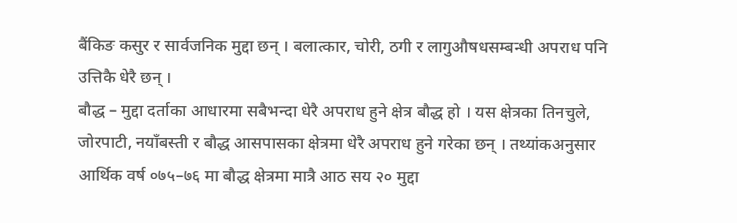बैंकिङ कसुर र सार्वजनिक मुद्दा छन् । बलात्कार, चोरी, ठगी र लागुऔषधसम्बन्धी अपराध पनि उत्तिकै धेरै छन् ।
बौद्ध – मुद्दा दर्ताका आधारमा सबैभन्दा धेरै अपराध हुने क्षेत्र बौद्ध हो । यस क्षेत्रका तिनचुले, जोरपाटी, नयाँबस्ती र बौद्ध आसपासका क्षेत्रमा धेरै अपराध हुने गरेका छन् । तथ्यांकअनुसार आर्थिक वर्ष ०७५–७६ मा बौद्ध क्षेत्रमा मात्रै आठ सय २० मुद्दा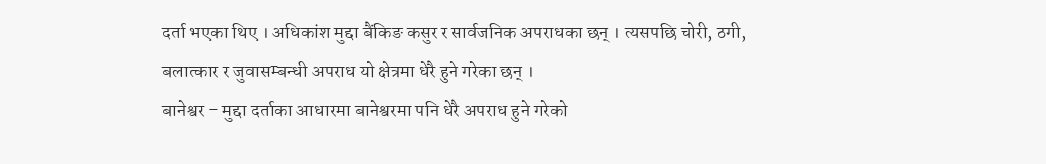दर्ता भएका थिए । अधिकांश मुद्दा बैंकिङ कसुर र सार्वजनिक अपराधका छन् । त्यसपछि चोरी, ठगी, बलात्कार र जुवासम्बन्धी अपराध यो क्षेत्रमा धेरै हुने गरेका छन् ।
बानेश्वर – मुद्दा दर्ताका आधारमा बानेश्वरमा पनि धेरै अपराध हुने गरेको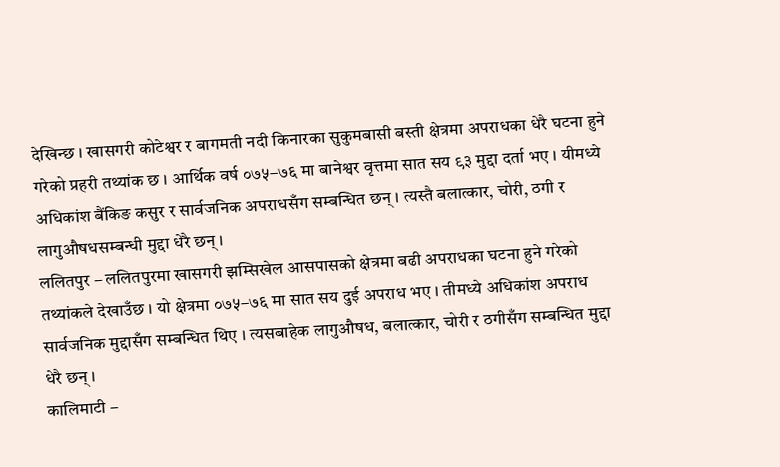देखिन्छ । खासगरी कोटेश्वर र बागमती नदी किनारका सुकुमबासी बस्ती क्षेत्रमा अपराधका धेरै घटना हुने गरेको प्रहरी तथ्यांक छ । आर्थिक वर्ष ०७५–७६ मा बानेश्वर वृत्तमा सात सय ९३ मुद्दा दर्ता भए । यीमध्ये अधिकांश बैंकिङ कसुर र सार्वजनिक अपराधसँग सम्बन्धित छन् । त्यस्तै बलात्कार, चोरी, ठगी र लागुऔषधसम्बन्धी मुद्दा धेरै छन् ।
ललितपुर – ललितपुरमा खासगरी झम्सिखेल आसपासको क्षेत्रमा बढी अपराधका घटना हुने गरेको तथ्यांकले देखाउँछ । यो क्षेत्रमा ०७५–७६ मा सात सय दुई अपराध भए । तीमध्ये अधिकांश अपराध सार्वजनिक मुद्दासँग सम्बन्धित थिए । त्यसबाहेक लागुऔषध, बलात्कार, चोरी र ठगीसँग सम्बन्धित मुद्दा धेरै छन् ।
कालिमाटी –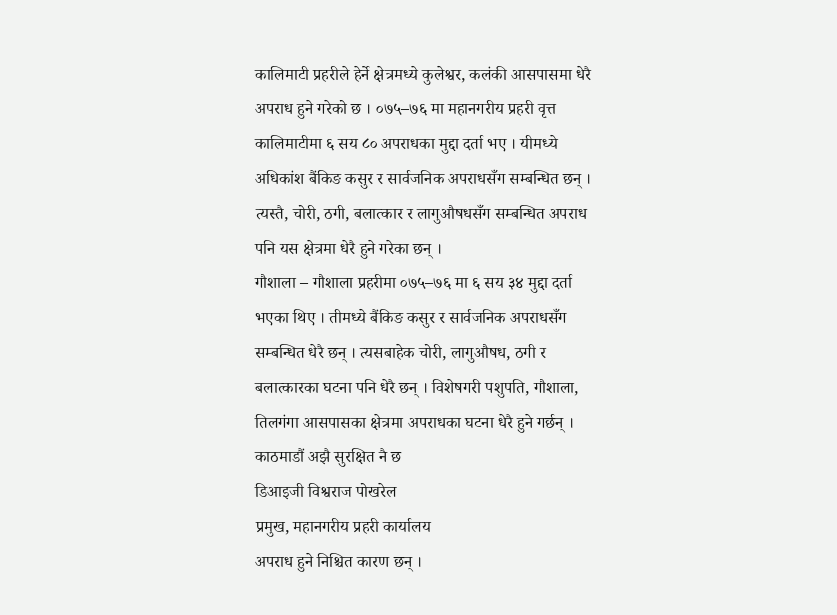कालिमाटी प्रहरीले हेर्ने क्षेत्रमध्ये कुलेश्वर, कलंकी आसपासमा धेरै अपराध हुने गरेको छ । ०७५–७६ मा महानगरीय प्रहरी वृत्त कालिमाटीमा ६ सय ८० अपराधका मुद्दा दर्ता भए । यीमध्ये अधिकांश बैंकिङ कसुर र सार्वजनिक अपराधसँग सम्बन्धित छन् । त्यस्तै, चोरी, ठगी, बलात्कार र लागुऔषधसँग सम्बन्धित अपराध पनि यस क्षेत्रमा धेरै हुने गरेका छन् ।
गौशाला – गौशाला प्रहरीमा ०७५–७६ मा ६ सय ३४ मुद्दा दर्ता भएका थिए । तीमध्ये बैंकिङ कसुर र सार्वजनिक अपराधसँग सम्बन्धित धेरै छन् । त्यसबाहेक चोरी, लागुऔषध, ठगी र बलात्कारका घटना पनि धेरै छन् । विशेषगरी पशुपति, गौशाला, तिलगंगा आसपासका क्षेत्रमा अपराधका घटना धेरै हुने गर्छन् ।
काठमाडौं अझै सुरक्षित नै छ
डिआइजी विश्वराज पोखरेल
प्रमुख, महानगरीय प्रहरी कार्यालय
अपराध हुने निश्चित कारण छन् ।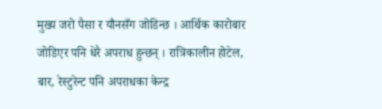मुख्य जरो पैसा र यौनसँग जोडिन्छ । आर्थिक कारोबार जोडिएर पनि धेरै अपराध हुन्छन् । रात्रिकालीन होटेल, बार, रेस्टुरेन्ट पनि अपराधका केन्द्र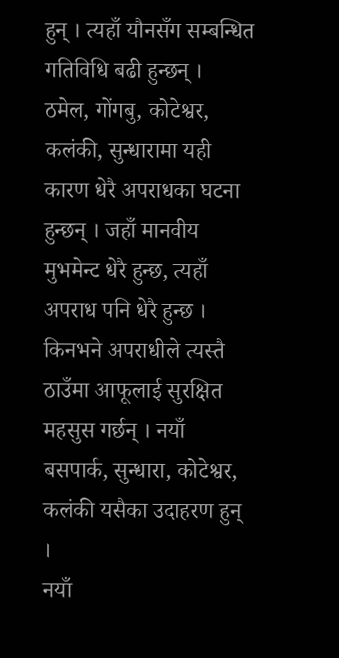हुन् । त्यहाँ यौनसँग सम्बन्धित गतिविधि बढी हुन्छन् ।
ठमेल, गोंगबु, कोटेश्वर, कलंकी, सुन्धारामा यही कारण धेरै अपराधका घटना हुन्छन् । जहाँ मानवीय मुभमेन्ट धेरै हुन्छ, त्यहाँ अपराध पनि धेरै हुन्छ । किनभने अपराधीले त्यस्तै ठाउँमा आफूलाई सुरक्षित महसुस गर्छन् । नयाँ बसपार्क, सुन्धारा, कोटेश्वर, कलंकी यसैका उदाहरण हुन् ।
नयाँ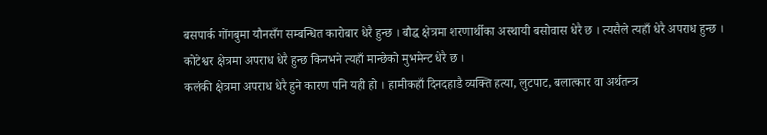बसपार्क गोंगबुमा यौनसँग सम्बन्धित कारोबार धेरै हुन्छ । बौद्ध क्षेत्रमा शरणार्थीका अस्थायी बसोवास धेरै छ । त्यसैले त्यहाँ धेरै अपराध हुन्छ । कोटेश्वर क्षेत्रमा अपराध धेरै हुन्छ किनभने त्यहाँ मान्छेको मुभमेन्ट धेरै छ ।
कलंकी क्षेत्रमा अपराध धेरै हुने कारण पनि यही हो । हामीकहाँ दिनदहाडै व्यक्ति हत्या, लुटपाट, बलात्कार वा अर्थतन्त्र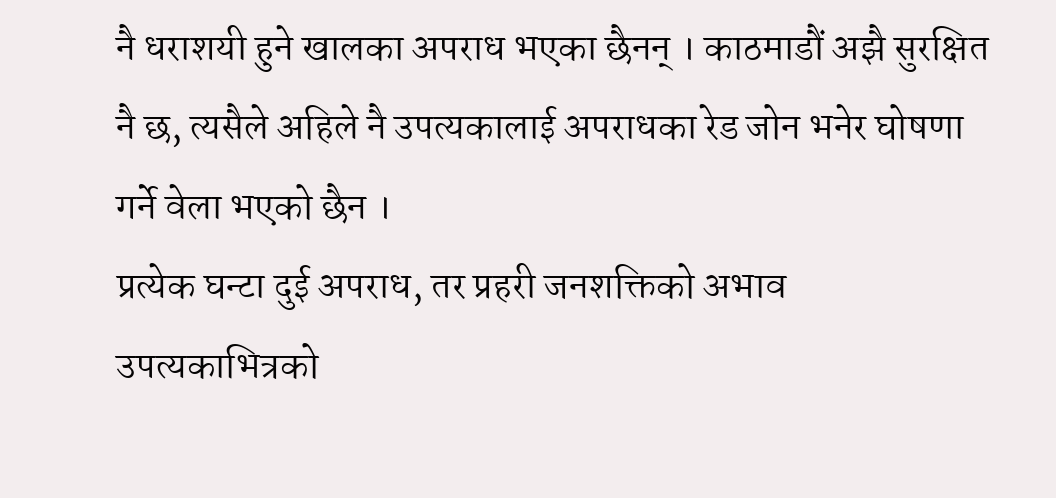नै धराशयी हुने खालका अपराध भएका छैनन् । काठमाडौं अझै सुरक्षित नै छ, त्यसैले अहिले नै उपत्यकालाई अपराधका रेड जोन भनेर घोषणा गर्ने वेला भएको छैन ।
प्रत्येक घन्टा दुई अपराध, तर प्रहरी जनशक्तिको अभाव
उपत्यकाभित्रको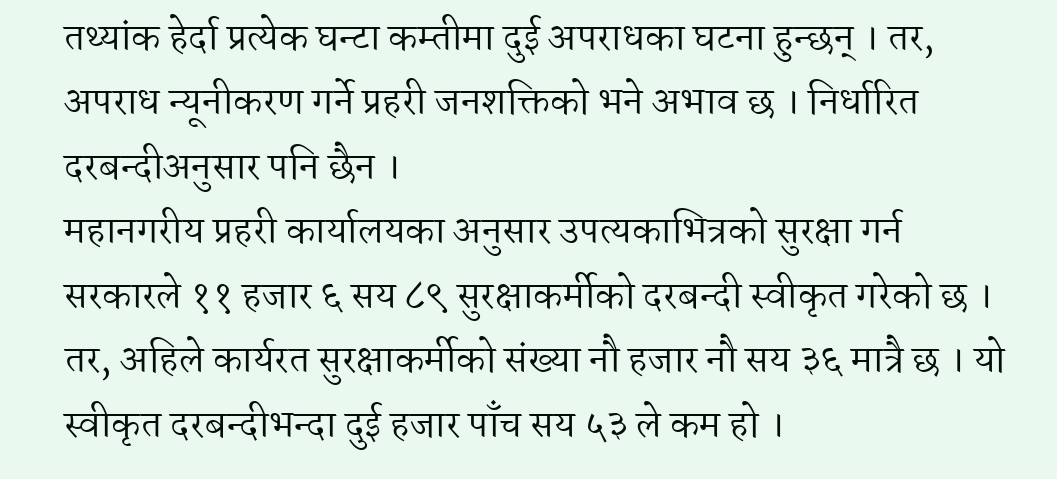तथ्यांक हेर्दा प्रत्येक घन्टा कम्तीमा दुई अपराधका घटना हुन्छन् । तर, अपराध न्यूनीकरण गर्ने प्रहरी जनशक्तिको भने अभाव छ । निर्धारित दरबन्दीअनुसार पनि छैन ।
महानगरीय प्रहरी कार्यालयका अनुसार उपत्यकाभित्रको सुरक्षा गर्न सरकारले ११ हजार ६ सय ८९ सुरक्षाकर्मीको दरबन्दी स्वीकृत गरेको छ । तर, अहिले कार्यरत सुरक्षाकर्मीको संख्या नौ हजार नौ सय ३६ मात्रै छ । यो स्वीकृत दरबन्दीभन्दा दुई हजार पाँच सय ५३ ले कम हो ।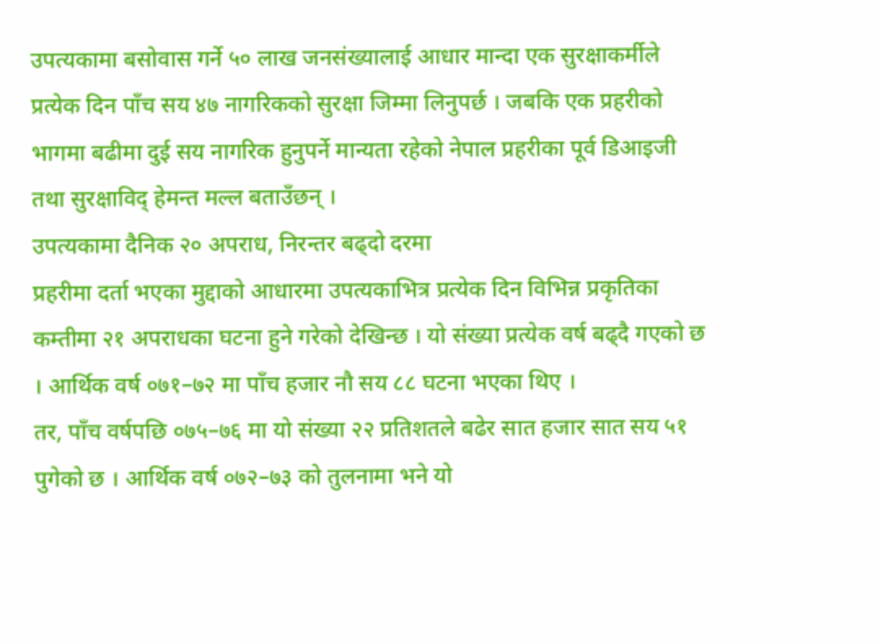उपत्यकामा बसोवास गर्ने ५० लाख जनसंख्यालाई आधार मान्दा एक सुरक्षाकर्मीले प्रत्येक दिन पाँच सय ४७ नागरिकको सुरक्षा जिम्मा लिनुपर्छ । जबकि एक प्रहरीको भागमा बढीमा दुई सय नागरिक हुनुपर्ने मान्यता रहेको नेपाल प्रहरीका पूर्व डिआइजी तथा सुरक्षाविद् हेमन्त मल्ल बताउँछन् ।
उपत्यकामा दैनिक २० अपराध, निरन्तर बढ्दो दरमा
प्रहरीमा दर्ता भएका मुद्दाको आधारमा उपत्यकाभित्र प्रत्येक दिन विभिन्न प्रकृतिका कम्तीमा २१ अपराधका घटना हुने गरेको देखिन्छ । यो संख्या प्रत्येक वर्ष बढ्दै गएको छ । आर्थिक वर्ष ०७१–७२ मा पाँच हजार नौ सय ८८ घटना भएका थिए ।
तर, पाँच वर्षपछि ०७५–७६ मा यो संख्या २२ प्रतिशतले बढेर सात हजार सात सय ५१ पुगेको छ । आर्थिक वर्ष ०७२–७३ को तुलनामा भने यो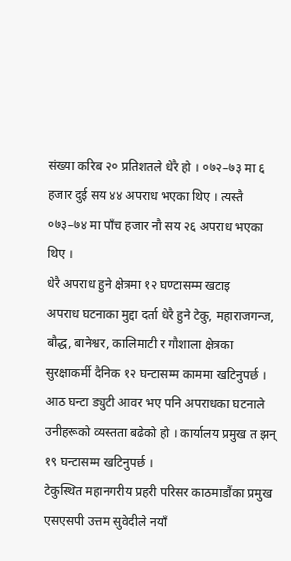संख्या करिब २० प्रतिशतले धेरै हो । ०७२–७३ मा ६ हजार दुई सय ४४ अपराध भएका थिए । त्यस्तै ०७३–७४ मा पाँच हजार नौ सय २६ अपराध भएका थिए ।
धेरै अपराध हुने क्षेत्रमा १२ घण्टासम्म खटाइ
अपराध घटनाका मुद्दा दर्ता धेरै हुने टेकु, महाराजगन्ज, बौद्ध, बानेश्वर, कालिमाटी र गौशाला क्षेत्रका सुरक्षाकर्मी दैनिक १२ घन्टासम्म काममा खटिनुपर्छ । आठ घन्टा ड्युटी आवर भए पनि अपराधका घटनाले उनीहरूको व्यस्तता बढेको हो । कार्यालय प्रमुख त झन् १९ घन्टासम्म खटिनुपर्छ ।
टेकुस्थित महानगरीय प्रहरी परिसर काठमाडौंका प्रमुख एसएसपी उत्तम सुवेदीले नयाँ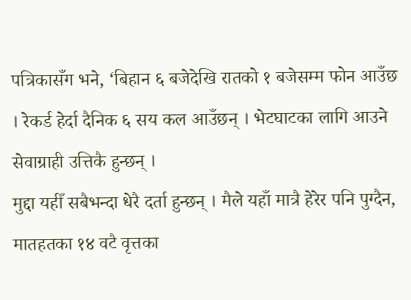पत्रिकासँग भने, ‘बिहान ६ बजेदेखि रातको १ बजेसम्म फोन आउँछ । रेकर्ड हेर्दा दैनिक ६ सय कल आउँछन् । भेटघाटका लागि आउने सेवाग्राही उत्तिकै हुन्छन् ।
मुद्दा यहीँ सबैभन्दा धेरै दर्ता हुन्छन् । मैले यहाँ मात्रै हेरेर पनि पुग्दैन, मातहतका १४ वटै वृत्तका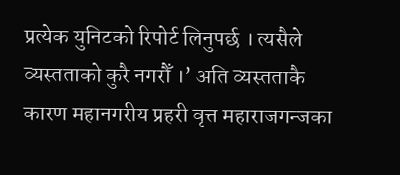प्रत्येक युनिटको रिपोर्ट लिनुपर्छ । त्यसैले व्यस्तताको कुरै नगरौँ ।’ अति व्यस्तताकै कारण महानगरीय प्रहरी वृत्त महाराजगन्जका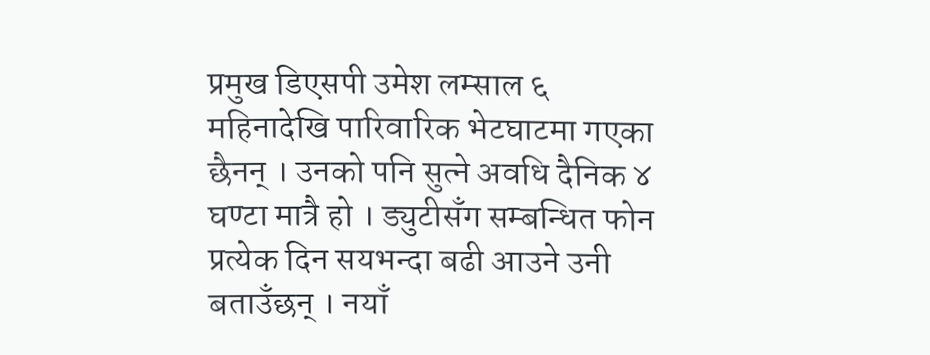प्रमुख डिएसपी उमेश लम्साल ६ महिनादेखि पारिवारिक भेटघाटमा गएका छैनन् । उनको पनि सुत्ने अवधि दैनिक ४ घण्टा मात्रै हो । ड्युटीसँग सम्बन्धित फोन प्रत्येक दिन सयभन्दा बढी आउने उनी बताउँछन् । नयाँ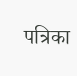पत्रिका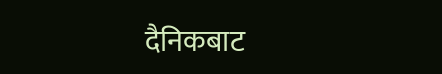दैनिकबाट